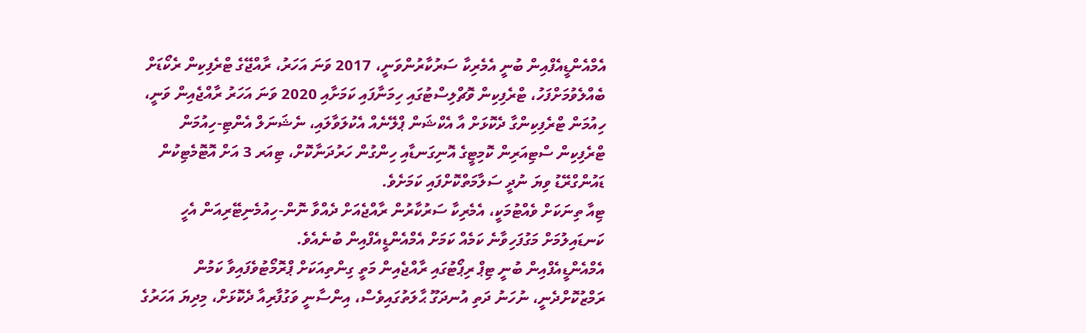އެމްއެންޑީއެފްއިން ބުނީ އެމެރިކާ ސަރުކާރުންވަނީ، 2017 ވަނަ އަހަރު، ރާއްޖޭގެ ޓްރެފިކިން ރެކޯޑަށް ބެއްލެވުމަށްފަހު، ޓްރެފިކިން ވޮޗްލިސްޓުގައި ހިމަނާފައި ކަމަށާއި 2020 ވަނަ އަހަރު ރާއްޖެއިން ވަނީ، ހިއުމަން ޓްރެފިކިންގާ ދެކޮޅަށް އާ އެކްޝަން ޕްލޭނެއް އެކުލަވާލައި، ނެޝަނަލް އެންޓި-ހިއުމަން ޓްރެފިކިން ސްޓިއަރިން ކޮމިޓީގެ އޮނިގަނޑާއި ހިންގުން ހަރުދަނާކޮށް، ޓިއަރ 3 އަށް އޮޓޮމެޓިކުން ޑައުންގްރޭޑު ވިޔަ ނުދީ ސަލާމަތްކޮށްފައި ކަމަށެވެ.
ޓިއާ ތިނަކަށް ވެއްޓުމަކީ، އެމެރިކާ ސަރުކާރުން ރާއްޖެއަށް ދެއްވާ ނޮން-ހިއުމެނިޓޭރިއަން އެހީ ކަނޑައިލުމަށް މަގުފަހިވާނެ ކަމެއް ކަމަށް އެމްއެންޑީއެފްއިން ބުނެއެވެ.
އެމްއެންޑީއެފްއިން ބުނީ ޓިޕް ރިޕޯޓުގައި ރާއްޖެއިން މަތީ ގިންތިއަކަށް ޕްރޮމޯޓުވެފައިވާ ކަމުން ރަމްޒުކޮށްދެނީ، ނުހަނު ދަތި އުނދަގޫ ޙާލަތުގައިވެސް، އިންސާނީ ވަގުފާރިއާ ދެކޮޅަށް، މިދިޔަ އަހަރުގެ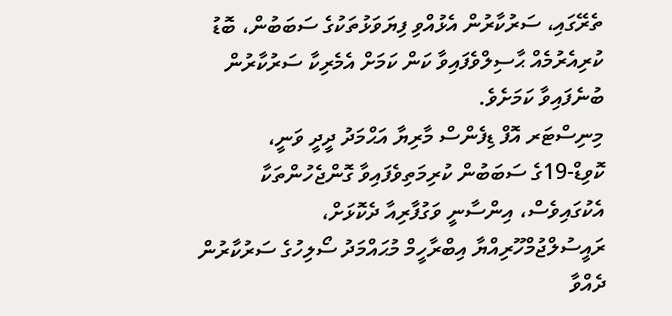ތެރޭގައި، ސަރުކާރުން އެޅުއްވި ފިޔަވަޅުތަކުގެ ސަބަބުން، ބޮޑު ކުރިއެރުމެއް ޙާސިލްވެފައިވާ ކަން ކަމަށް އެމެރިކާ ސަރުކާރުން ބުނެފައިވާ ކަމަށެވެ.
މިނިސްޓަރ އޮފް ޑިފެންސް މާރިޔާ އަޙްމަދު ދީދީ ވަނީ، ކޮވިޑް-19ގެ ސަބަބުން ކުރިމަތިވެފައިވާ ގޮންޖެހުންތަކާ އެކުގައިވެސް، އިންސާނީ ވަގުފާރިއާ ދެކޮޅަށް، ރައީސުލްޖުމްހޫރިއްޔާ އިބްރާހީމް މުޙައްމަދު ސޯލިހުގެ ސަރުކާރުން ދެއްވާ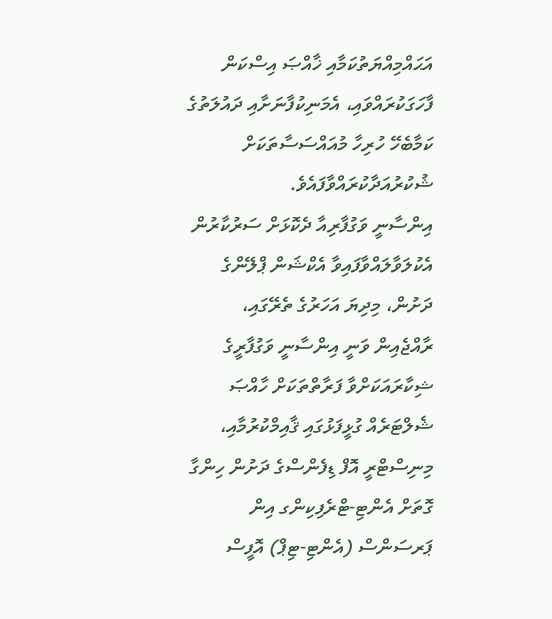އަޙައްމިއްޔަތުކަމާއި ޚާއްޞަ އިސްކަން ފާހަގަކުރައްވައި، އެމަނިކުފާނަށާއި ދައުލަތުގެ ކަމާބެހޭ ހުރިހާ މުއައްސަސާތަކަށް ޝުކުރުއަދާކުރައްވާފައެވެ.
އިންސާނީ ވަގުފާރިއާ ދެކޮޅަށް ސަރުކާރުން އެކުލަވާލައްވާފައިވާ އެކްޝަން ޕްލޭންގެ ދަށުން، މިދިޔަ އަހަރުގެ ތެރޭގައި، ރާއްޖެއިން ވަނީ އިންސާނީ ވަގުފާރީގެ ޝިކާރައަކަށްވާ ފަރާތްތަކަށް ހާއްޞަ ޝެލްޓަރެއް ގުޅީފަޅުގައި ޤާއިމްކުރުމާއި، މިނިސްޓްރީ އޮފް ޑިފެންސްގެ ދަށުން ހިންގާ ގޮތަށް އެންޓި-ޓްރެފިކިންގ އިން ޕަރސަންސް (އެންޓި-ޓިޕް) އޮފީސް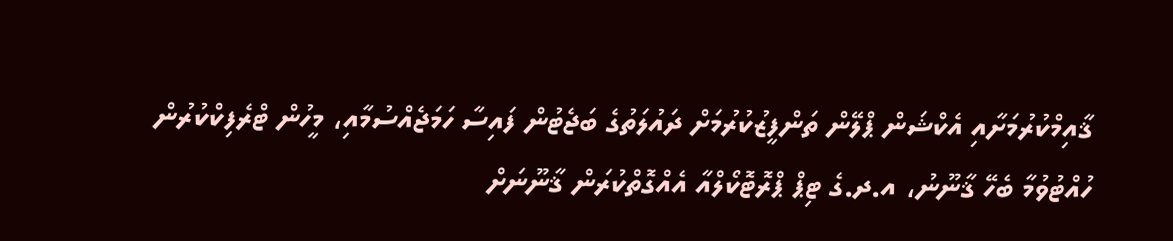ޤާއިމްކުރުމަށާއި އެކްޝަން ޕްލޭން ތަންފީޒުކުރުމަށް ދައުލަތުގެ ބަޖެޓުން ފައިސާ ހަމަޖެއްސުމާއި، މީހުން ޓްރެފިކްކުރުން ހުއްޓުވުމާ ބެހޭ ޤާނޫނު، އ.ދ.ގެ ޓިޕް ޕްރޮޓޮކޯލްއާ އެއްގޮތްކުރަން ޤާނޫނަށް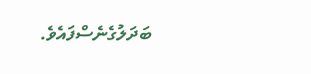ބަދަލުގެނެސްފައެވެ.